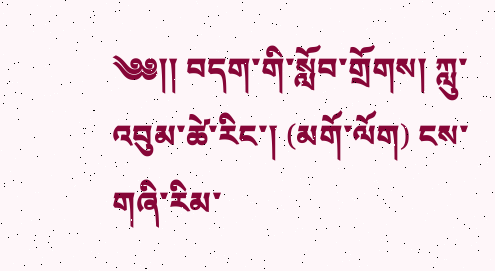༄༅།། བདག་གི་སློབ་གྲོགས། ཀླུ་འབུམ་ཚེ་རིང་། (མགོ་ལོག) ངས་གཞི་རིམ་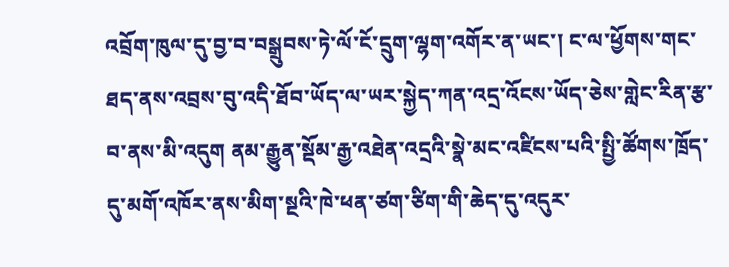འབྲོག་ཁུལ་དུ་བྱ་བ་བསྒྲུབས་ཏེ་ལོ་ངོ་དྲུག་ལྷག་འགོར་ན་ཡང་། ང་ལ་ཕྱོགས་གང་ཐད་ནས་འབྲས་བུ་འདི་ཐོབ་ཡོད་ལ་ཡར་སྐྱེད་ཀན་འདྲ་འོངས་ཡོད་ཅེས་གླེང་རིན་རྩ་བ་ནས་མི་འདུག ནམ་རྒྱུན་སྡོམ་རྒྱ་འཐེན་འདྲའི་སྣེ་མང་འཛིངས་པའི་སྤྱི་ཚོགས་ཁྲོད་དུ་མགོ་འཁོར་ནས་མིག་སྔའི་ཁེ་ཕན་ཙག་ཙིག་གི་ཆེད་དུ་འདུར་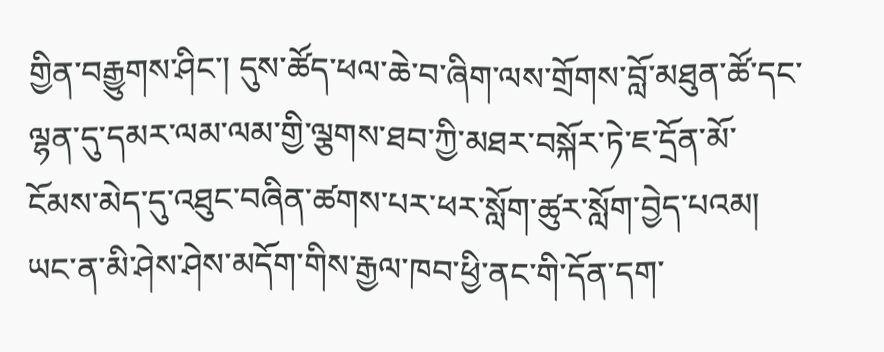གྱིན་བརྒྱུགས་ཤིང་། དུས་ཚོད་ཕལ་ཆེ་བ་ཞིག་ལས་གྲོགས་བློ་མཐུན་ཚོ་དང་ལྷན་དུ་དམར་ལམ་ལམ་གྱི་ལྕགས་ཐབ་ཀྱི་མཐར་བསྐོར་ཏེ་ཇ་དྲོན་མོ་ངོམས་མེད་དུ་འཐུང་བཞིན་ཚགས་པར་ཕར་སློག་ཚུར་སློག་བྱེད་པའམ། ཡང་ན་མི་ཤེས་ཤེས་མདོག་གིས་རྒྱལ་ཁབ་ཕྱི་ནང་གི་དོན་དག་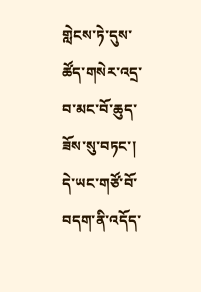གླེངས་ཏེ་དུས་ཚོད་གསེར་འདྲ་བ་མང་བོ་ཆུད་ཟོས་སུ་བཏང་། དེ་ཡང་གཙོ་བོ་བདག་ནི་འདོད་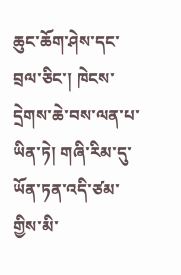ཆུང་ཆོག་ཤེས་དང་བྲལ་ཅིང་། ཁེངས་དྲེགས་ཆེ་བས་ལན་པ་ཡིན་ཏེ། གཞི་རིམ་དུ་ཡོན་ཏན་འདི་ཙམ་གྱིས་མི་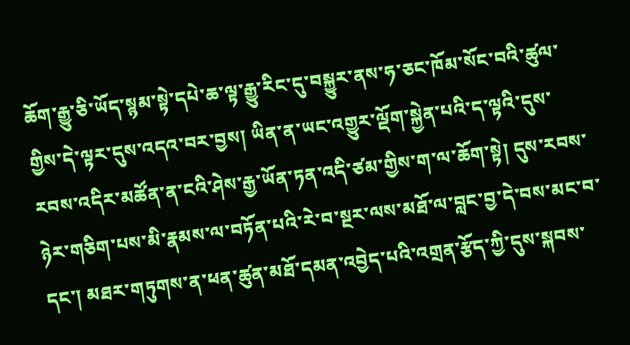ཆོག་རྒྱུ་ཅི་ཡོད་སྙམ་སྟེ་དཔེ་ཆ་ལྟ་རྒྱུ་རིང་དུ་བསྐྱུར་ནས་ཧ་ཅང་ཁོམ་སོང་བའི་ཚུལ་གྱིས་དེ་ལྟར་དུས་འདའ་བར་བྱས། ཡིན་ན་ཡང་འགྱུར་ལྡོག་སྐྱེན་པའི་ད་ལྟའི་དུས་རབས་འདིར་མཚོན་ན་ངའི་ཤེས་རྒྱ་ཡོན་ཏན་འདི་ཙམ་གྱིས་ག་ལ་ཆོག་སྟེ། དུས་རབས་ཉེར་གཅིག་པས་མི་རྣམས་ལ་བཏོན་པའི་རེ་བ་སྔར་ལས་མཐོ་ལ་བླང་བྱ་དེ་བས་མང་བ་དང་། མཐར་གཏུགས་ན་ཕན་ཚུན་མཐོ་དམན་འབྱེད་པའི་འགྲན་རྩོད་ཀྱི་དུས་སྐབས་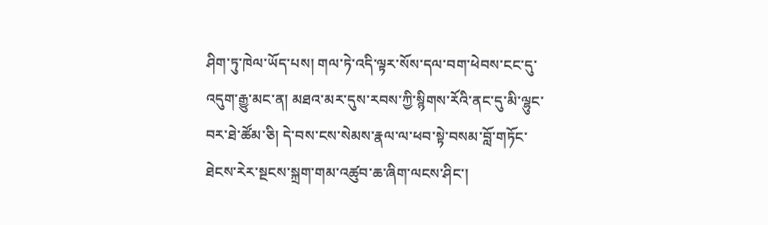ཤིག་ཏུ་ཁེལ་ཡོད་པས། གལ་ཏེ་འདི་ལྟར་སོས་དལ་བག་ཕེབས་ངང་དུ་འདུག་རྒྱུ་མང་ན། མཐའ་མར་དུས་རབས་ཀྱི་སྙིགས་རོའི་ནང་དུ་མི་ལྷུང་བར་ཐེ་ཚོམ་ཅི། དེ་བས་ངས་སེམས་རྣལ་ལ་ཕབ་སྟེ་བསམ་བློ་གཏོང་ཐེངས་རེར་སྔངས་སྐྲག་གམ་འཚུབ་ཆ་ཞིག་ལངས་ཤིང་།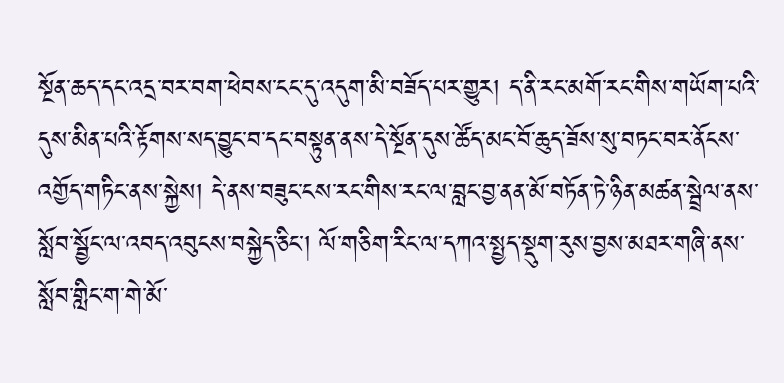སྔོན་ཆད་དང་འདྲ་བར་བག་ཕེབས་ངང་དུ་འདུག་མི་བཟོད་པར་གྱུར། ད་ནི་རང་མགོ་རང་གིས་གཡོག་པའི་དུས་མིན་པའི་རྟོགས་སད་བྱུང་བ་དང་བསྟུན་ནས་དེ་སྔོན་དུས་ཚོད་མང་བོ་ཆུད་ཟོས་སུ་བཏང་བར་ནོངས་འགྱོད་གཏིང་ནས་སྐྱེས། དེ་ནས་བཟུང་ངས་རང་གིས་རང་ལ་བླང་བྱ་ནན་མོ་བཏོན་ཏེ་ཉིན་མཚན་སྦྲེལ་ནས་སློབ་སྦྱོང་ལ་འབད་འབུངས་བསྐྱེད་ཅིང་། ལོ་གཅིག་རིང་ལ་དཀའ་སྤྱད་སྡུག་རུས་བྱས་མཐར་གཞི་ནས་སློབ་གླིང་ག་གེ་མོ་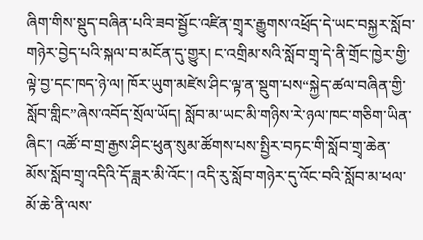ཞིག་གིས་སྡུད་བཞིན་པའི་ཟབ་སྦྱོང་འཛིན་གྲྭར་རྒྱུགས་འཕྲོད་དེ་ཡང་བསྐྱར་སློབ་གཉེར་བྱེད་པའི་སྐལ་བ་མངོན་དུ་གྱུར། ང་འགྲིམ་སའི་སློབ་གྲྭ་དེ་ནི་གྲོང་ཁྱེར་གྱི་ལྟེ་བྱ་དང་ཁད་ཉེ་ལ། ཁོར་ཡུག་མཛེས་ཤིང་ལྟ་ན་སྡུག་པས“སྐྱེད་ཚལ་བཞིན་གྱི་སློབ་གླིང”ཞེས་འབོད་སྲོལ་ཡོད། སློབ་མ་ཡང་མི་གཉིས་རེ་ཉལ་ཁང་གཅིག་ཡིན་ཞིང་། འཚོ་བ་གྲ་རྒྱས་ཤིང་ཕུན་སུམ་ཚོགས་པས་སྤྱིར་བཏང་གི་སློབ་གྲྭ་ཆེན་མོས་སློབ་གྲྭ་འདིའི་དོ་ཟླར་མི་འོང་། འདི་རུ་སློབ་གཉེར་དུ་འོང་བའི་སློབ་མ་ཕལ་མོ་ཆེ་ནི་ལས་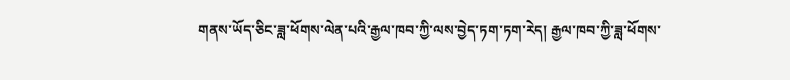གནས་ཡོད་ཅིང་ཟླ་ཕོགས་ལེན་པའི་རྒྱལ་ཁབ་ཀྱི་ལས་བྱེད་ཏག་ཏག་རེད། རྒྱལ་ཁབ་ཀྱི་ཟླ་ཕོགས་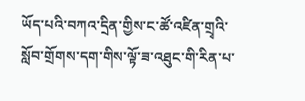ཡོད་པའི་བཀའ་དྲིན་གྱིས་ང་ཚོ་འཛིན་གྲྭའི་སློབ་གྲོགས་དག་གིས་ལྟོ་ཟ་འཐུང་གི་རིན་པ་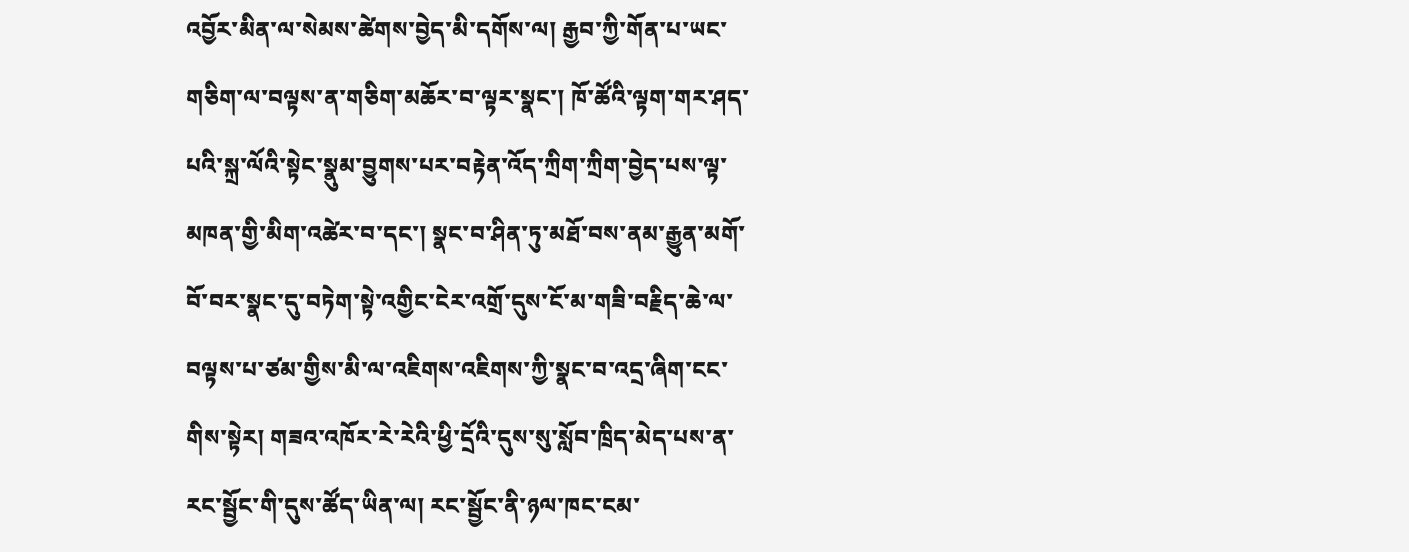འབྱོར་མིན་ལ་སེམས་ཚེགས་བྱེད་མི་དགོས་ལ། རྒྱབ་ཀྱི་གོན་པ་ཡང་གཅིག་ལ་བལྟས་ན་གཅིག་མཆོར་བ་ལྟར་སྣང་། ཁོ་ཚོའི་ལྟག་གར་ཤད་པའི་སྐྲ་ལོའི་སྟེང་སྣུམ་བྱུགས་པར་བརྟེན་འོད་ཀྲིག་ཀྲིག་བྱེད་པས་ལྟ་མཁན་གྱི་མིག་འཚེར་བ་དང་། སྣང་བ་ཤིན་ཏུ་མཐོ་བས་ནམ་རྒྱུན་མགོ་བོ་བར་སྣང་དུ་བཏེག་སྟེ་འགྱིང་ངེར་འགྲོ་དུས་ངོ་མ་གཟི་བརྗིད་ཆེ་ལ་བལྟས་པ་ཙམ་གྱིས་མི་ལ་འཇིགས་འཇིགས་ཀྱི་སྣང་བ་འདྲ་ཞིག་ངང་གིས་སྟེར། གཟའ་འཁོར་རེ་རེའི་ཕྱི་དྲོའི་དུས་སུ་སློབ་ཁྲིད་མེད་པས་ན་རང་སྦྱོང་གི་དུས་ཚོད་ཡིན་ལ། རང་སྦྱོང་ནི་ཉལ་ཁང་ངམ་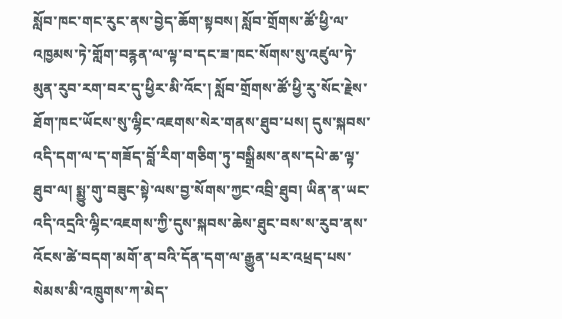སློབ་ཁང་གང་རུང་ནས་བྱེད་ཆོག་སྟབས། སློབ་གྲོགས་ཚོ་ཕྱི་ལ་འཁྱམས་ཏེ་གློག་བརྙན་ལ་ལྟ་བ་དང་ཟ་ཁང་སོགས་སུ་འཛུལ་ཏེ་མུན་རུབ་རག་བར་དུ་ཕྱིར་མི་འོང་། སློབ་གྲོགས་ཚོ་ཕྱི་རུ་སོང་རྗེས་ཐོག་ཁང་ཡོངས་སུ་ལྷིང་འཇགས་སེར་གནས་ཐུབ་པས། དུས་སྐབས་འདི་དག་ལ་ད་གཟོད་བློ་རིག་གཅིག་ཏུ་བསྒྲིམས་ནས་དཔེ་ཆ་ལྟ་ཐུབ་ལ། སྨྱུ་གུ་བཟུང་སྟེ་ལས་བྱ་སོགས་ཀྱང་འབྲི་ཐུབ། ཡིན་ན་ཡང་འདི་འདྲའི་ལྷིང་འཇགས་ཀྱི་དུས་སྐབས་ཆེས་ཐུང་བས་ས་རུབ་ནས་འོངས་ཚེ་བདག་མགོ་ན་བའི་དོན་དག་ལ་རྒྱུན་པར་འཕྲད་པས་སེམས་མི་འཁྲུགས་ཀ་མེད་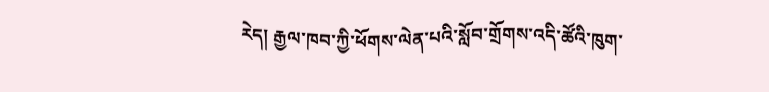རེད། རྒྱལ་ཁབ་ཀྱི་ཕོགས་ལེན་པའི་སློབ་གྲོགས་འདི་ཚོའི་ཁུག་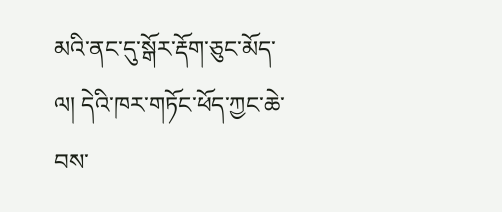མའི་ནང་དུ་སྒོར་རྡོག་ཅུང་མོད་ལ། དེའི་ཁར་གཏོང་ཕོད་ཀྱང་ཆེ་བས་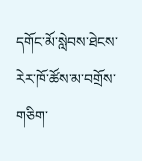དགོང་མོ་སླེབས་ཐེངས་རེར་ཁོ་ཚོས་མ་བགྲོས་གཅིག་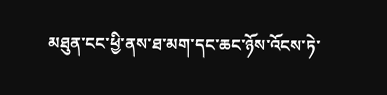མཐུན་ངང་ཕྱི་ནས་ཐ་མག་དང་ཆང་ཉོས་འོངས་ཏེ་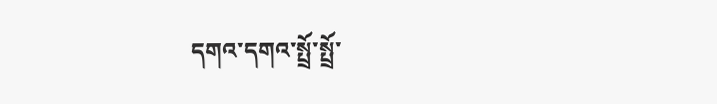དགའ་དགའ་སྤྲོ་སྤྲོ་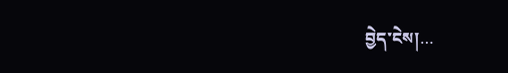བྱེད་ངེས།…